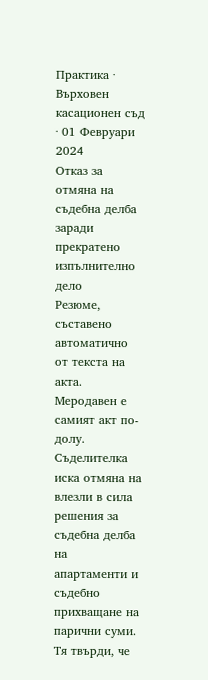Практика · Върховен касационен съд · 01 Февруари 2024
Отказ за отмяна на съдебна делба заради прекратено изпълнително дело
Резюме, съставено автоматично от текста на акта. Меродавен е самият акт по-долу.
Съделителка иска отмяна на влезли в сила решения за съдебна делба на апартаменти и съдебно прихващане на парични суми. Тя твърди, че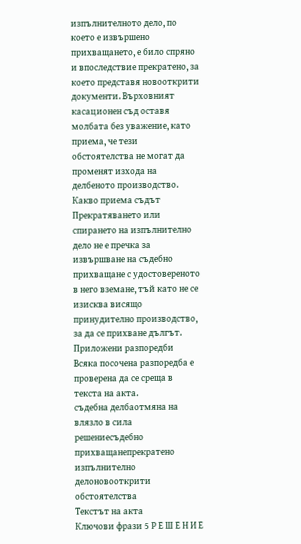изпълнителното дело, по което е извършено прихващането, е било спряно и впоследствие прекратено, за което представя новооткрити документи. Върховният касационен съд оставя молбата без уважение, като приема, че тези обстоятелства не могат да променят изхода на делбеното производство.
Какво приема съдът
Прекратяването или спирането на изпълнително дело не е пречка за извършване на съдебно прихващане с удостовереното в него вземане, тъй като не се изисква висящо принудително производство, за да се прихване дългът.
Приложени разпоредби
Всяка посочена разпоредба е проверена да се среща в текста на акта.
съдебна делбаотмяна на влязло в сила решениесъдебно прихващанепрекратено изпълнително делоновооткрити обстоятелства
Текстът на акта
Ключови фрази 5 Р Е Ш Е Н И Е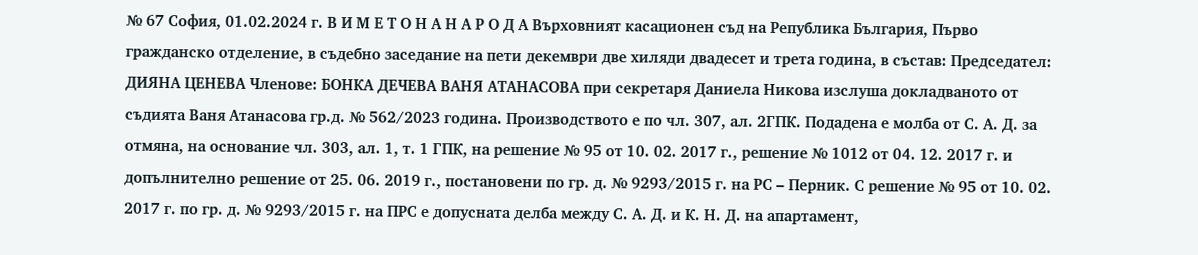№ 67 София, 01.02.2024 г. В И М Е Т О Н А Н А Р О Д А Върховният касационен съд на Република България, Първо гражданско отделение, в съдебно заседание на пети декември две хиляди двадесет и трета година, в състав: Председател: ДИЯНА ЦЕНЕВА Членове: БОНКА ДЕЧЕВА ВАНЯ АТАНАСОВА при секретаря Даниела Никова изслуша докладваното от съдията Ваня Атанасова гр.д. № 562/2023 година. Производството е по чл. 307, ал. 2ГПК. Подадена е молба от С. А. Д. за отмяна, на основание чл. 303, ал. 1, т. 1 ГПК, на решение № 95 от 10. 02. 2017 г., решение № 1012 от 04. 12. 2017 г. и допълнително решение от 25. 06. 2019 г., постановени по гр. д. № 9293/2015 г. на РС – Перник. С решение № 95 от 10. 02. 2017 г. по гр. д. № 9293/2015 г. на ПРС е допусната делба между С. А. Д. и К. Н. Д. на апартамент,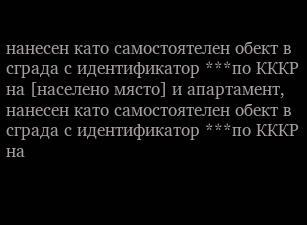нанесен като самостоятелен обект в сграда с идентификатор ***по КККР на [населено място] и апартамент, нанесен като самостоятелен обект в сграда с идентификатор ***по КККР на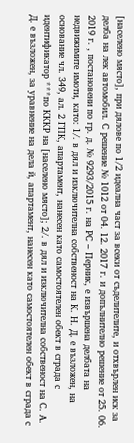[населено място], при дялове по 1/2 идеална част за всеки от съделителите, и отхвърлен иск за делба на лек автомобил. С решение № 1012 от 04. 12. 2017 г. и допълнително решение от 25. 06. 2019 г. , постановени по гр. д. № 9293/2015 г. на РС – Перник, е извършена делбата на недвижимите имоти, като: 1/. в дял и изключителна собственост на К. Н. Д. е възложен, на основание чл. 349, ал. 2 ГПК, апартамент, нанесен като самостоятелен обект в сграда с идентификатор ***по КККР на [населено място]; 2/. в дял и изключителна собственост на С. А. Д. е възложен, за уравнение на дела й, апартамент, нанесен като самостоятелен обект в сграда с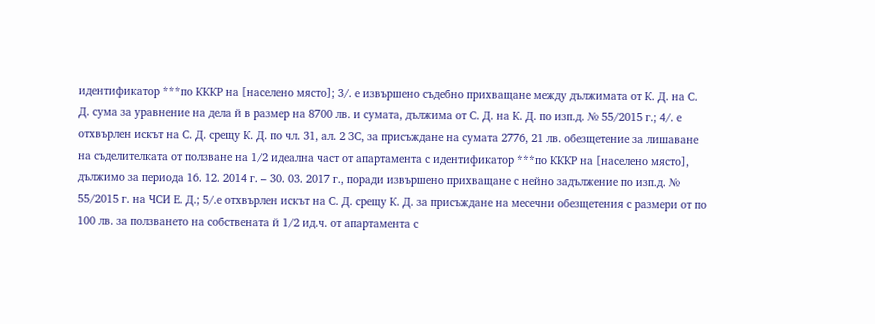идентификатор ***по КККР на [населено място]; 3/. е извършено съдебно прихващане между дължимата от К. Д. на С. Д. сума за уравнение на дела й в размер на 8700 лв. и сумата, дължима от С. Д. на К. Д. по изп.д. № 55/2015 г.; 4/. е отхвърлен искът на С. Д. срещу К. Д. по чл. 31, ал. 2 ЗС, за присъждане на сумата 2776, 21 лв. обезщетение за лишаване на съделителката от ползване на 1/2 идеална част от апартамента с идентификатор ***по КККР на [населено място], дължимо за периода 16. 12. 2014 г. – 30. 03. 2017 г., поради извършено прихващане с нейно задължение по изп.д. № 55/2015 г. на ЧСИ Е. Д.; 5/.е отхвърлен искът на С. Д. срещу К. Д. за присъждане на месечни обезщетения с размери от по 100 лв. за ползването на собствената й 1/2 ид.ч. от апартамента с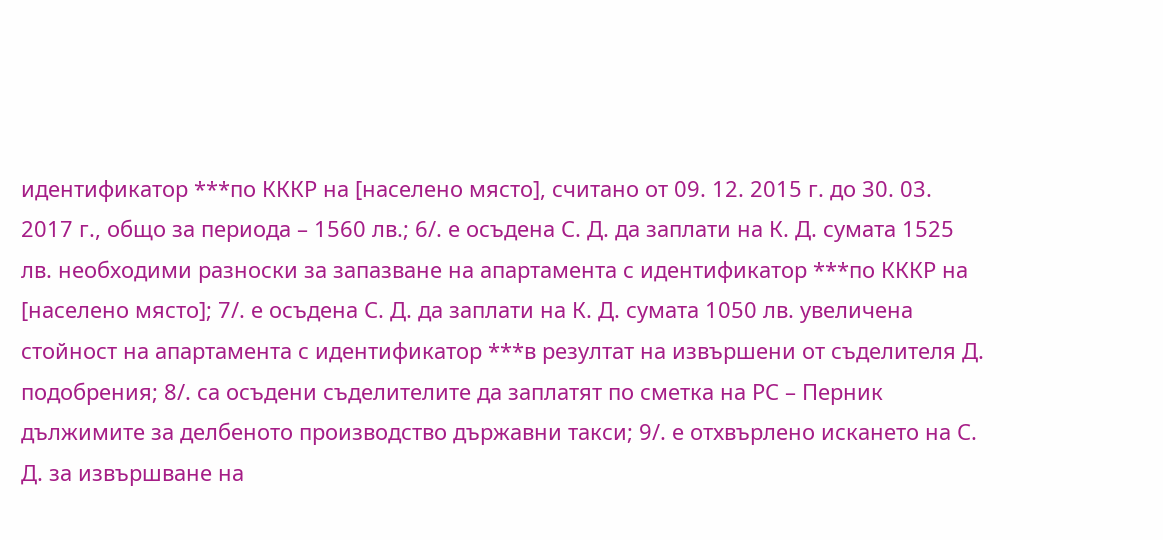идентификатор ***по КККР на [населено място], считано от 09. 12. 2015 г. до 30. 03. 2017 г., общо за периода – 1560 лв.; 6/. е осъдена С. Д. да заплати на К. Д. сумата 1525 лв. необходими разноски за запазване на апартамента с идентификатор ***по КККР на [населено място]; 7/. е осъдена С. Д. да заплати на К. Д. сумата 1050 лв. увеличена стойност на апартамента с идентификатор ***в резултат на извършени от съделителя Д. подобрения; 8/. са осъдени съделителите да заплатят по сметка на РС – Перник дължимите за делбеното производство държавни такси; 9/. е отхвърлено искането на С. Д. за извършване на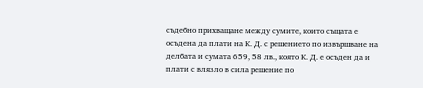съдебно прихващане между сумите, които същата е осъдена да плати на К. Д. с решението по извършване на делбата и сумата 659, 58 лв., която К. Д. е осъден да и плати с влязло в сила решение по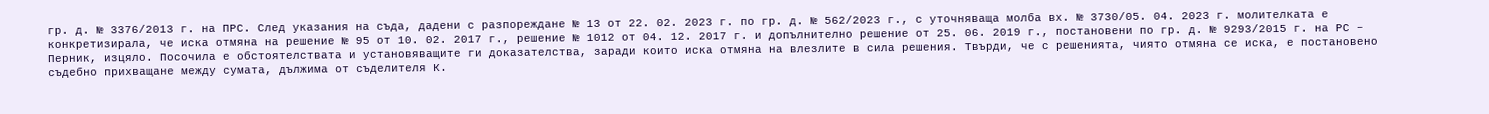гр. д. № 3376/2013 г. на ПРС. След указания на съда, дадени с разпореждане № 13 от 22. 02. 2023 г. по гр. д. № 562/2023 г., с уточняваща молба вх. № 3730/05. 04. 2023 г. молителката е конкретизирала, че иска отмяна на решение № 95 от 10. 02. 2017 г., решение № 1012 от 04. 12. 2017 г. и допълнително решение от 25. 06. 2019 г., постановени по гр. д. № 9293/2015 г. на РС – Перник, изцяло. Посочила е обстоятелствата и установяващите ги доказателства, заради които иска отмяна на влезлите в сила решения. Твърди, че с решенията, чиято отмяна се иска, е постановено съдебно прихващане между сумата, дължима от съделителя К.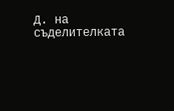Д. на съделителката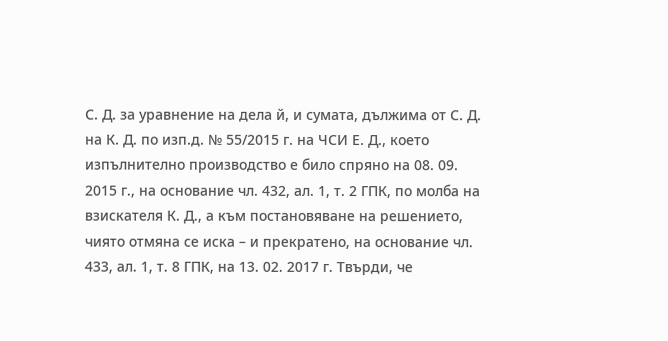С. Д. за уравнение на дела й, и сумата, дължима от С. Д. на К. Д. по изп.д. № 55/2015 г. на ЧСИ Е. Д., което изпълнително производство е било спряно на 08. 09. 2015 г., на основание чл. 432, ал. 1, т. 2 ГПК, по молба на взискателя К. Д., а към постановяване на решението, чиято отмяна се иска – и прекратено, на основание чл. 433, ал. 1, т. 8 ГПК, на 13. 02. 2017 г. Твърди, че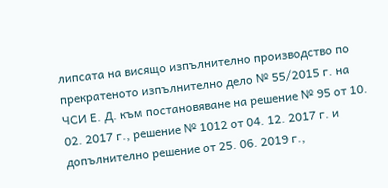липсата на висящо изпълнително производство по прекратеното изпълнително дело № 55/2015 г. на ЧСИ Е. Д. към постановяване на решение № 95 от 10. 02. 2017 г., решение № 1012 от 04. 12. 2017 г. и допълнително решение от 25. 06. 2019 г.,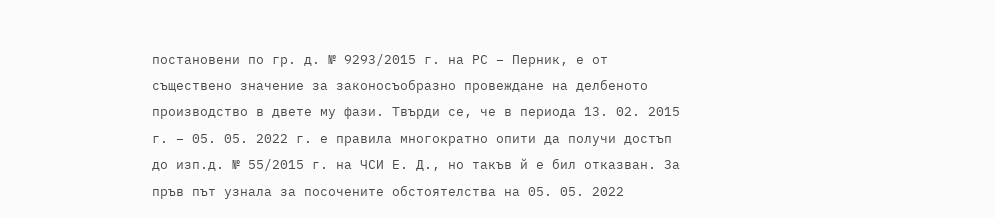постановени по гр. д. № 9293/2015 г. на РС – Перник, е от съществено значение за законосъобразно провеждане на делбеното производство в двете му фази. Твърди се, че в периода 13. 02. 2015 г. – 05. 05. 2022 г. е правила многократно опити да получи достъп до изп.д. № 55/2015 г. на ЧСИ Е. Д., но такъв й е бил отказван. За пръв път узнала за посочените обстоятелства на 05. 05. 2022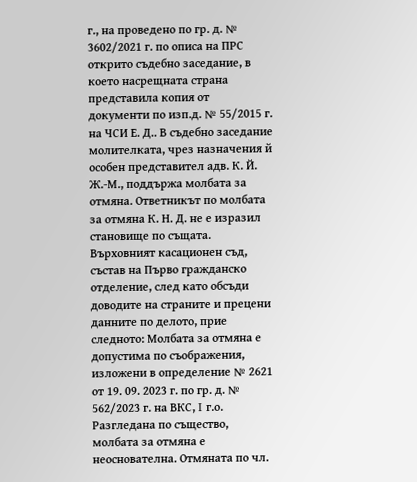г., на проведено по гр. д. № 3602/2021 г. по описа на ПРС открито съдебно заседание, в което насрещната страна представила копия от документи по изп.д. № 55/2015 г. на ЧСИ Е. Д.. В съдебно заседание молителката, чрез назначения й особен представител адв. К. Й. Ж.-М., поддържа молбата за отмяна. Ответникът по молбата за отмяна К. Н. Д. не е изразил становище по същата. Върховният касационен съд, състав на Първо гражданско отделение, след като обсъди доводите на страните и прецени данните по делото, прие следното: Молбата за отмяна е допустима по съображения, изложени в определение № 2621 от 19. 09. 2023 г. по гр. д. № 562/2023 г. на ВКС, I г.о. Разгледана по същество, молбата за отмяна е неоснователна. Отмяната по чл.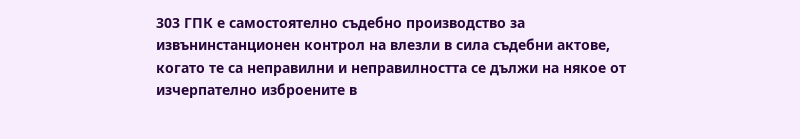303 ГПК е самостоятелно съдебно производство за извънинстанционен контрол на влезли в сила съдебни актове, когато те са неправилни и неправилността се дължи на някое от изчерпателно изброените в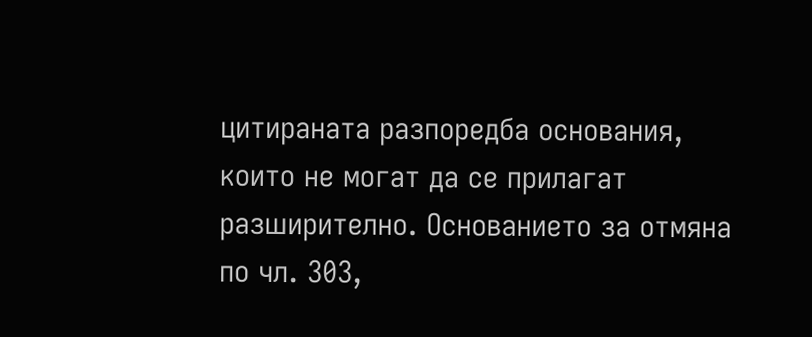цитираната разпоредба основания, които не могат да се прилагат разширително. Основанието за отмяна по чл. 303,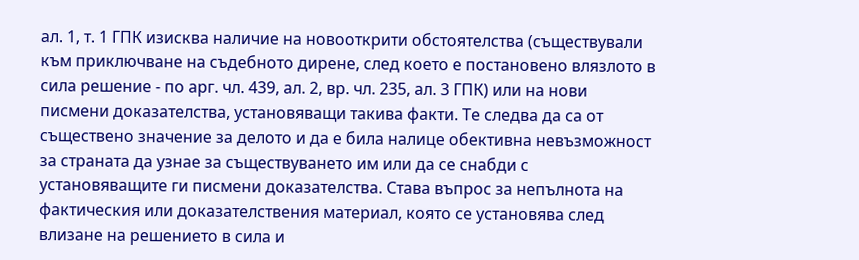ал. 1, т. 1 ГПК изисква наличие на новооткрити обстоятелства (съществували към приключване на съдебното дирене, след което е постановено влязлото в сила решение - по арг. чл. 439, ал. 2, вр. чл. 235, ал. 3 ГПК) или на нови писмени доказателства, установяващи такива факти. Те следва да са от съществено значение за делото и да е била налице обективна невъзможност за страната да узнае за съществуването им или да се снабди с установяващите ги писмени доказателства. Става въпрос за непълнота на фактическия или доказателствения материал, която се установява след влизане на решението в сила и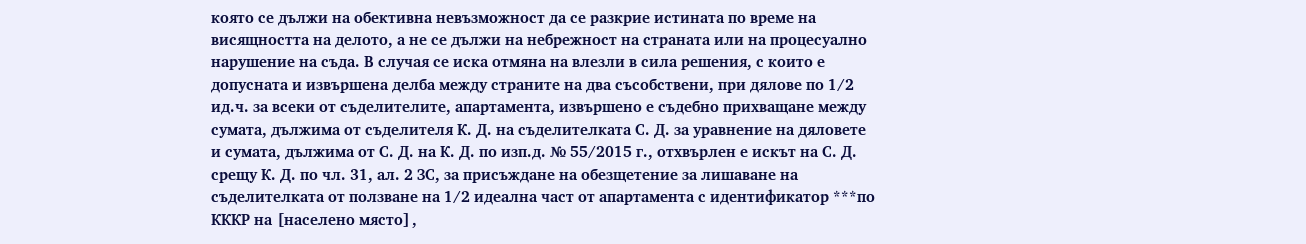която се дължи на обективна невъзможност да се разкрие истината по време на висящността на делото, а не се дължи на небрежност на страната или на процесуално нарушение на съда. В случая се иска отмяна на влезли в сила решения, с които е допусната и извършена делба между страните на два съсобствени, при дялове по 1/2 ид.ч. за всеки от съделителите, апартамента, извършено е съдебно прихващане между сумата, дължима от съделителя К. Д. на съделителката С. Д. за уравнение на дяловете и сумата, дължима от С. Д. на К. Д. по изп.д. № 55/2015 г., отхвърлен е искът на С. Д. срещу К. Д. по чл. 31, ал. 2 ЗС, за присъждане на обезщетение за лишаване на съделителката от ползване на 1/2 идеална част от апартамента с идентификатор ***по КККР на [населено място],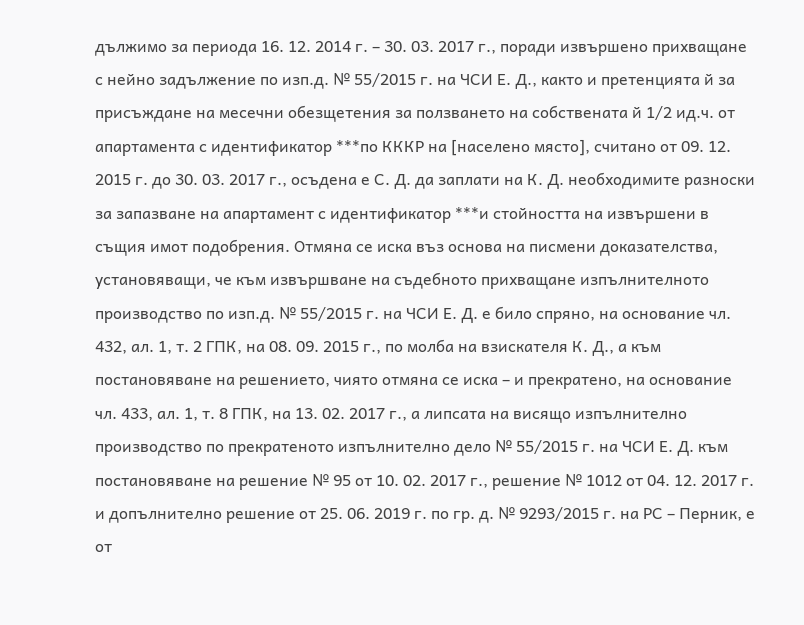дължимо за периода 16. 12. 2014 г. – 30. 03. 2017 г., поради извършено прихващане с нейно задължение по изп.д. № 55/2015 г. на ЧСИ Е. Д., както и претенцията й за присъждане на месечни обезщетения за ползването на собствената й 1/2 ид.ч. от апартамента с идентификатор ***по КККР на [населено място], считано от 09. 12. 2015 г. до 30. 03. 2017 г., осъдена е С. Д. да заплати на К. Д. необходимите разноски за запазване на апартамент с идентификатор ***и стойността на извършени в същия имот подобрения. Отмяна се иска въз основа на писмени доказателства, установяващи, че към извършване на съдебното прихващане изпълнителното производство по изп.д. № 55/2015 г. на ЧСИ Е. Д. е било спряно, на основание чл. 432, ал. 1, т. 2 ГПК, на 08. 09. 2015 г., по молба на взискателя К. Д., а към постановяване на решението, чиято отмяна се иска – и прекратено, на основание чл. 433, ал. 1, т. 8 ГПК, на 13. 02. 2017 г., а липсата на висящо изпълнително производство по прекратеното изпълнително дело № 55/2015 г. на ЧСИ Е. Д. към постановяване на решение № 95 от 10. 02. 2017 г., решение № 1012 от 04. 12. 2017 г. и допълнително решение от 25. 06. 2019 г. по гр. д. № 9293/2015 г. на РС – Перник, е от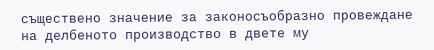съществено значение за законосъобразно провеждане на делбеното производство в двете му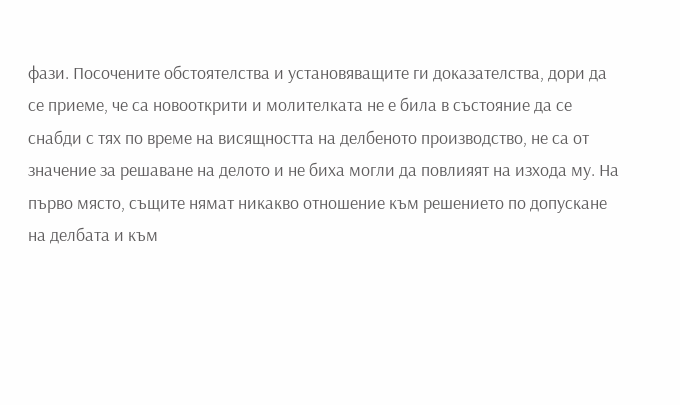фази. Посочените обстоятелства и установяващите ги доказателства, дори да се приеме, че са новооткрити и молителката не е била в състояние да се снабди с тях по време на висящността на делбеното производство, не са от значение за решаване на делото и не биха могли да повлияят на изхода му. На първо място, същите нямат никакво отношение към решението по допускане на делбата и към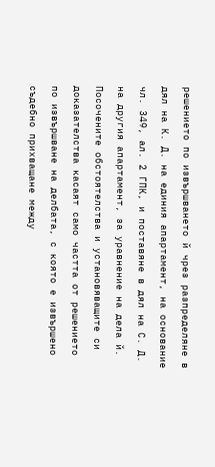решението по извършването й чрез разпределяне в дял на К. Д. на единия апартамент, на основание чл. 349, ал. 2 ГПК, и поставяне в дял на С. Д. на другия апартамент, за уравнение на дела й. Посочените обстоятелства и установяващите си доказателства касаят само частта от решението по извършване на делбата, с която е извършено съдебно прихващане между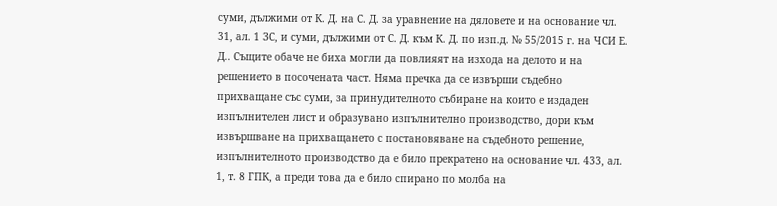суми, дължими от К. Д. на С. Д. за уравнение на дяловете и на основание чл. 31, ал. 1 ЗС, и суми, дължими от С. Д. към К. Д. по изп.д. № 55/2015 г. на ЧСИ Е. Д.. Същите обаче не биха могли да повлияят на изхода на делото и на решението в посочената част. Няма пречка да се извърши съдебно прихващане със суми, за принудителното събиране на които е издаден изпълнителен лист и образувано изпълнително производство, дори към извършване на прихващането с постановяване на съдебното решение, изпълнителното производство да е било прекратено на основание чл. 433, ал. 1, т. 8 ГПК, а преди това да е било спирано по молба на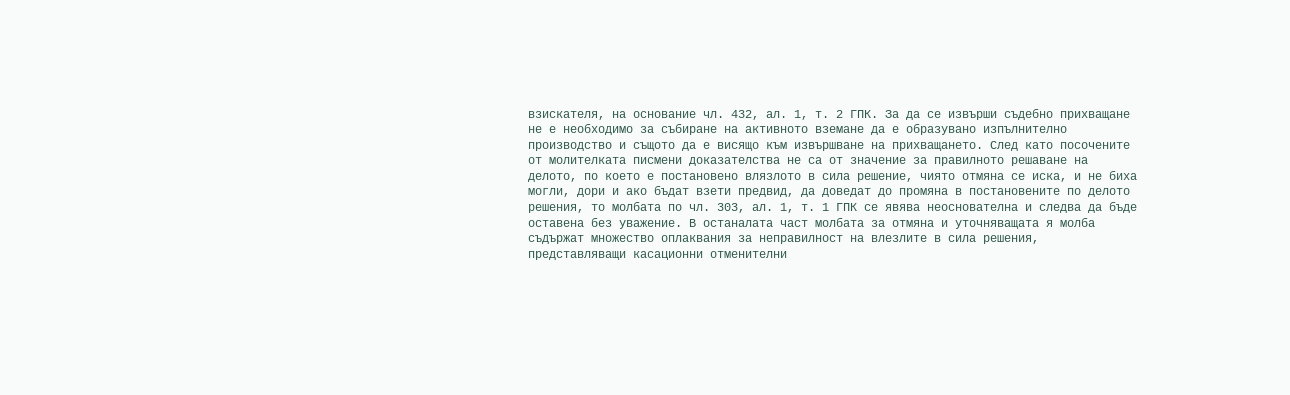взискателя, на основание чл. 432, ал. 1, т. 2 ГПК. За да се извърши съдебно прихващане не е необходимо за събиране на активното вземане да е образувано изпълнително производство и същото да е висящо към извършване на прихващането. След като посочените от молителката писмени доказателства не са от значение за правилното решаване на делото, по което е постановено влязлото в сила решение, чиято отмяна се иска, и не биха могли, дори и ако бъдат взети предвид, да доведат до промяна в постановените по делото решения, то молбата по чл. 303, ал. 1, т. 1 ГПК се явява неоснователна и следва да бъде оставена без уважение. В останалата част молбата за отмяна и уточняващата я молба съдържат множество оплаквания за неправилност на влезлите в сила решения, представляващи касационни отменителни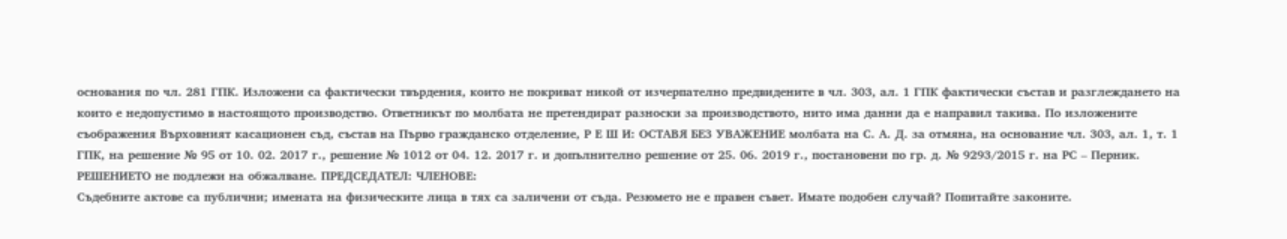основания по чл. 281 ГПК. Изложени са фактически твърдения, които не покриват никой от изчерпателно предвидените в чл. 303, ал. 1 ГПК фактически състав и разглеждането на които е недопустимо в настоящото производство. Ответникът по молбата не претендират разноски за производството, нито има данни да е направил такива. По изложените съображения Върховният касационен съд, състав на Първо гражданско отделение, Р Е Ш И: ОСТАВЯ БЕЗ УВАЖЕНИЕ молбата на С. А. Д. за отмяна, на основание чл. 303, ал. 1, т. 1 ГПК, на решение № 95 от 10. 02. 2017 г., решение № 1012 от 04. 12. 2017 г. и допълнително решение от 25. 06. 2019 г., постановени по гр. д. № 9293/2015 г. на РС – Перник. РЕШЕНИЕТО не подлежи на обжалване. ПРЕДСЕДАТЕЛ: ЧЛЕНОВЕ:
Съдебните актове са публични; имената на физическите лица в тях са заличени от съда. Резюмето не е правен съвет. Имате подобен случай? Попитайте законите.